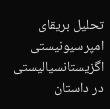تحلیل بریقای امپرسیونیستی اگزیستانسیالیستی در داستان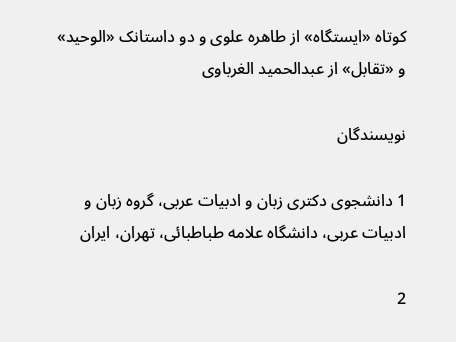کوتاه «ایستگاه» از طاهره علوی و دو داستانک «الوحید» و «تقابل» از عبدالحمید الغرباوی

نویسندگان

1 دانشجوی دکتری زبان و ادبیات عربی، گروه زبان و ادبیات عربی، دانشگاه علامه طباطبائی،‌ تهران، ایران

2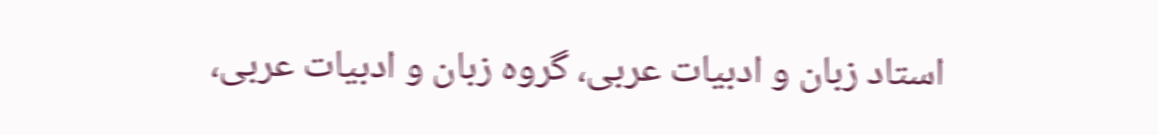استاد زبان و ادبیات عربی، گروه زبان و ادبیات عربی،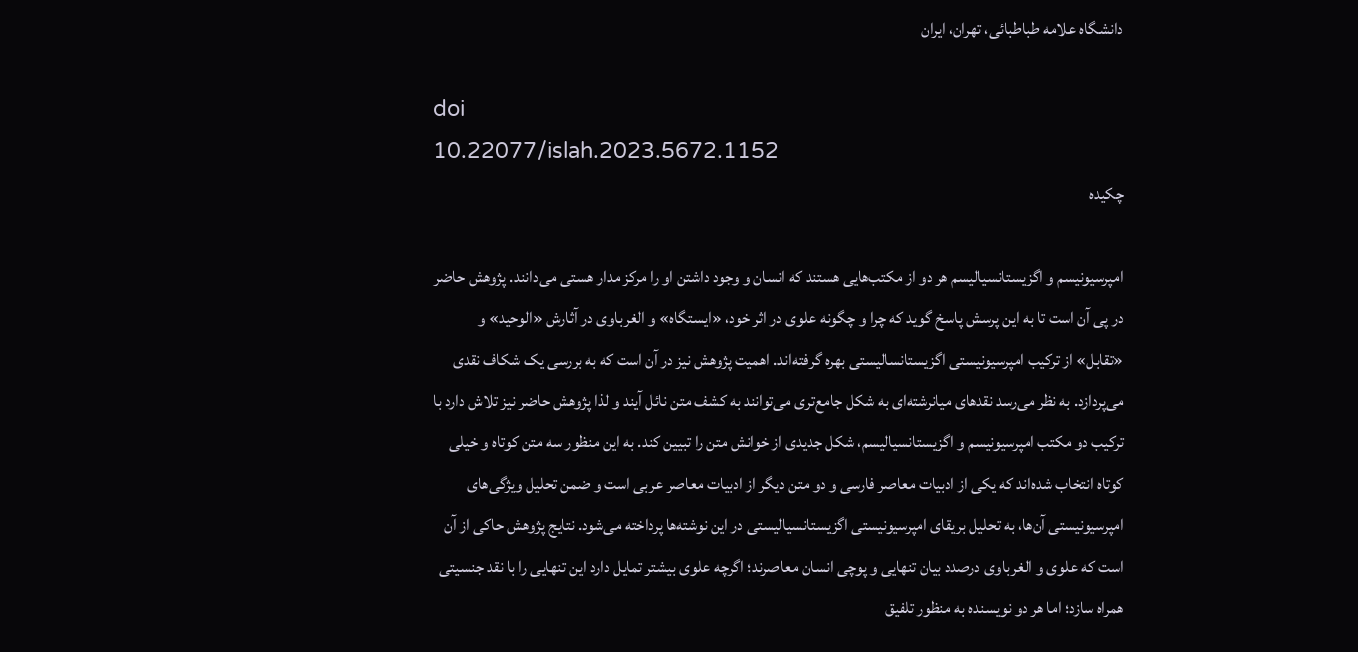دانشگاه علامه طباطبائی،‌ تهران، ایران

doi
10.22077/islah.2023.5672.1152
چکیده

امپرسیونیسم و اگزیستانسیالیسم هر دو از مکتب‌هایی هستند که انسان و وجود داشتن او را مرکز مدار هستی می‌دانند. پژوهش حاضر در پی آن است تا به این پرسش پاسخ گوید که چرا و چگونه علوی در اثر خود، «ایستگاه» و الغرباوی در آثارش «الوحید» و «تقابل» از ترکیب امپرسیونیستی اگزیستانسالیستی بهره گرفته‌اند. اهمیت پژوهش نیز در آن است که به بررسی یک شکاف نقدی می‌پردازد. به نظر می‌رسد نقدهای میانرشته‌ای به شکل جامع‌تری می‌توانند به کشف متن نائل آیند و لذا پژوهش حاضر نیز تلاش دارد با ترکیب دو مکتب امپرسیونیسم و اگزیستانسیالیسم، شکل جدیدی از خوانش متن را تبیین کند. به این منظور سه متن کوتاه و خیلی کوتاه انتخاب شده‌اند که یکی از ادبیات معاصر فارسی و دو متن دیگر از ادبیات معاصر عربی است و ضمن تحلیل ویژگی‌های امپرسیونیستی آن‌ها، به تحلیل بریقای امپرسیونیستی اگزیستانسیالیستی در این نوشته‌ها پرداخته می‌شود. نتایج پژوهش حاکی از آن است که علوی و الغرباوی درصدد بیان تنهایی و پوچی انسان معاصرند؛ اگرچه علوی بیشتر تمایل دارد این تنهایی را با نقد جنسیتی همراه سازد؛ اما هر دو نویسنده به منظور تلفیق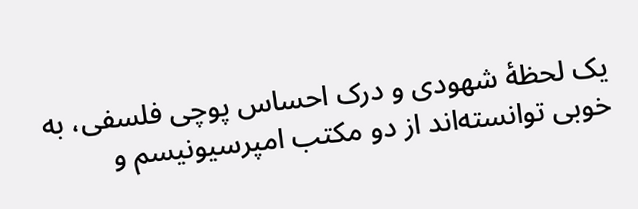یک لحظۀ شهودی و درک احساس پوچی فلسفی، به خوبی توانسته‌اند از دو مکتب امپرسیونیسم و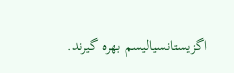اگزیستانسیالیسم بهره گیرند.